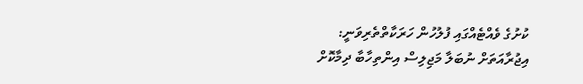ކުށުގެ ވެއްޓެއްގައި ފުލުހުން ހަރަކާތްތެރިވަނީ: އިޖުރާއަތަށް ނުބަލާ މަޖިލިސް އިންތިހާބާ ދިމާކޮށް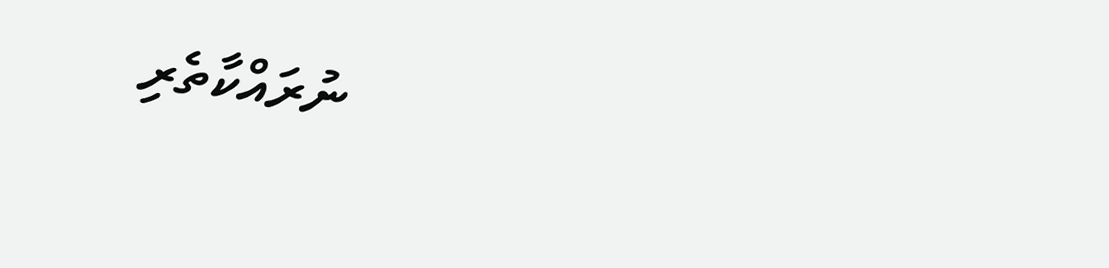ނުރައްކާތެރި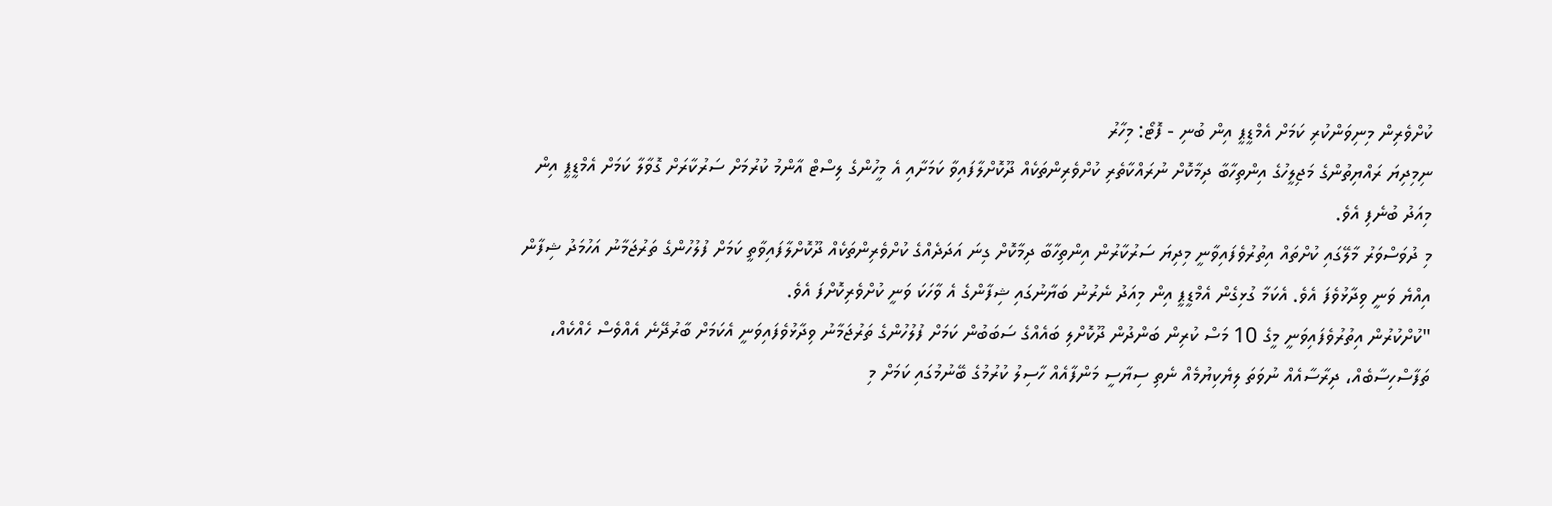ކުށްވެރިން މިނިވަންކުރި ކަމަށް އެމްޑީޕީ އިން ބުނި - ފޮޓޯ: މިހާރު
ނިމިދިޔަ ރައްޔިތުންގެ މަޖިލީހުގެ އިންތިހާބާ ދިމާކޮށް ނުރައްކާތެރި ކުށްވެރިންތަކެއް ދޫކޮށްލާފައިވާ ކަމަށާއި އެ މީހުންގެ ލިސްޓް އާންމު ކުރުމަށް ސަރުކާރަށް ގޮވާލާ ކަމަށް އެމްޑީޕީ އިން މިއަދު ބުނެފި އެވެ.
މި ދުވަސްވަރު މާލޭގައި ކުށްތައް އިތުރުވެފައިވާނީ މިދިޔަ ސަރުކާރުން އިންތިހާބާ ދިމާކޮށް ގިނަ އަދަދެއްގެ ކުށްވެރިންތަކެއް ދޫކޮށްލާފައިވާތީ ކަމަށް ފުލުހުންގެ ތަރުޖަމާނު އަހުމަދު ޝިފާން އިއްޔެ ވަނީ ވިދާޅުވެފަ އެވެ. އެކަމާ ގުޅިގެން އެމްޑީޕީ އިން މިއަދު ނެރުނު ބަޔާނުގައި ޝިފާންގެ އެ ވާހަކަ ވަނީ ކުށްވެރިކޮށްފަ އެވެ.
"ކުށްކުރުން އިތުރުވެފައިވަނީ މީގެ 10 މަސް ކުރިން ބަންދުން ދޫކޮށްލި ބައެއްގެ ސަބަބުން ކަމަށް ފުލުހުންގެ ތަރުޖަމާނު ވިދާޅުވެފައިވަނީ އެކަމަށް ބާރުދޭނެ އެއްވެސް ހެއްކެއް، ތަފާސްހިސާބެއް، ދިރާސާއެއް ނުވަތަ ލިޔެކިޔުމެއް ނެތި ސިޔާސީ މަންފާއެއް ހާސިލު ކުރުމުގެ ބޭނުމުގައި ކަމަށް މި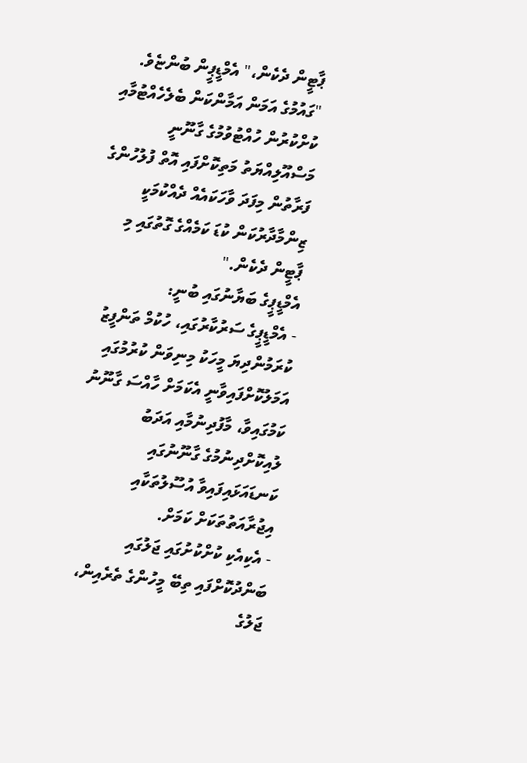ޕާޓީން ދެކެން،" އެމްޑީޕީން ބުންޏެވެ.
"ގައުމުގެ އަމަން އަމާންކަން ބެލެހެއްޓުމާއި ކުށްކުރުން ހުއްޓުވުމުގެ ގާނޫނީ މަސްއޫލިއްޔަތު މަތިކޮށްފައި އޮތް ފުލުހުންގެ ފަރާތުން މިފަދަ ވާހަކައެއް ދެއްކުމަކީ ޒިންމާދާރުކަން ކުޑަ ކަމެއްގެ ގޮތުގައި މި ޕާޓީން ދެކެން."
އެމްޑީޕީގެ ބަޔާނުގައި ބުނީ:
- އެމްޑީޕީގެ ސަރުކާރުގައި، ހުކުމް ތަންފީޒު ކުރަމުންދިޔަ މީހަކު މިނިވަން ކުރުމުގައި އަމަލުކޮށްފައިވާނީ އެކަމަށް ހާއްސަ ގާނޫނު ކަމުގައިވާ، މާފުދިނުމާއި އަދަބު ލުއިކޮށްދިނުމުގެ ގާނޫނުގައި ކަނޑައަޅައިފައިވާ އުސޫލުތަކާއި އިޖުރާއަތުތަކަށް ކަމަށް.
- އެކިއެކި ކުށްކުށުގައި ޖަލުގައި ބަންދުކޮށްފައި ތިބޭ މީހުންގެ ތެރެއިން، ޖަލުގެ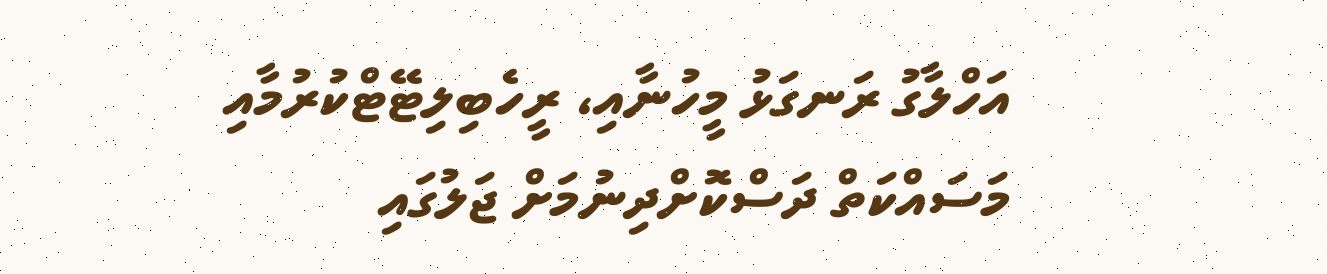އަހްލާގު ރަނގަޅު މީހުނާއި، ރީހެބިލިޓޭޓްކުރުމާއި މަސައްކަތް ދަސްކޮށްދިނުމަށް ޖަލުގައި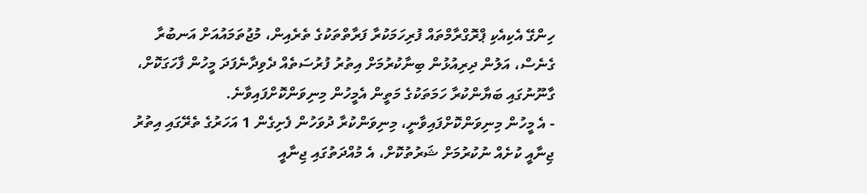ހިންގޭ އެކިއެކި ޕްރޮގްރާމްތައް ފުރިހަމަކުރާ ފަރާތްތަކުގެ ތެރެއިން، މުޖުތަމައުއަށް އަނބުރާ ގެނެސް، އަލުން ދިރިއުޅުން ބިނާކުރުމަށް އިތުރު ފުރުސަތެއް ދެވިދާނެފަދަ މީހުން ފާހަގަކޮށް، ގާނޫނުގައި ބަޔާންކުރާ ހަމަތަކުގެ މަތީން އެމީހުން މިނިވަންކޮށްފައިވާނެ.
- އެ މީހުން މިނިވަންކޮށްފައިވާނީ، މިނިވަންކުރާ ދުވަހުން ފެށިގެން 1 އަހަރުގެ ތެރޭގައި އިތުރު ޖިނާއީ ކުށެއް ނުކުރުމަށް ޝަރުތުކޮށް، އެ މުއްދަތުގައި ޖިނާއީ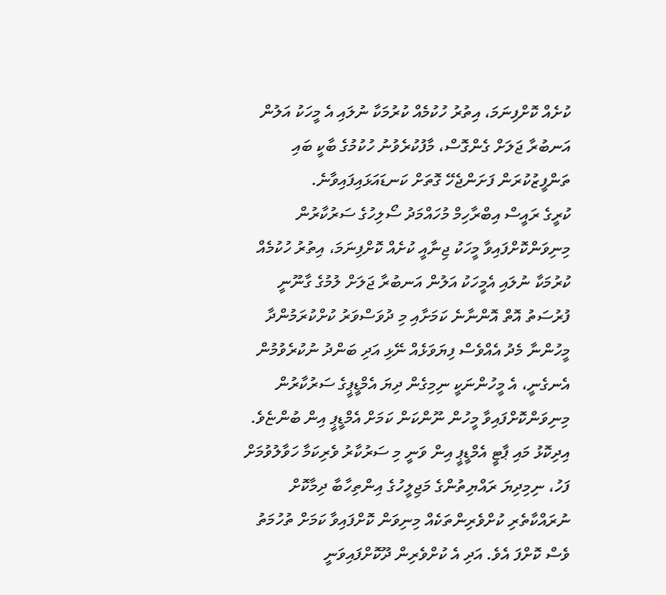ކުށެއް ކޮށްފިނަމަ، އިތުރު ހުކުމެއް ކުރުމަކާ ނުލައި އެ މީހަކު އަލުން އަނބުރާ ޖަލަށް ގެންގޮސް، މާފުކުރެވުނު ހުކުމުގެ ބާކީ ބައި ތަންފީޒުކުރަން ފަށަންޖެހޭ ގޮތަށް ކަނޑައަޅައިފައިވާނެ.
ކުރީގެ ރައީސް އިބްރާހިމް މުހައްމަދު ސޯލިހުގެ ސަރުކާރުން މިނިވަންކޮށްފައިވާ މީހަކު ޖިނާއީ ކުށެއް ކޮށްފިނަމަ، އިތުރު ހުކުމެއް ކުރުމަކާ ނުލައި އެމީހަކު އަލުން އަނބުރާ ޖަލަށް ލުމުގެ ގާނޫނީ ފުރުސަތު އޮތް އޮންނާނެ ކަމަށާއި މި ދުވަސްވަރު ކުށްކުރަމުންދާ މީހުންނާ މެދު އެއްވެސް ފިޔަވަޅެއް ނޭޅި އަދި ބަންދު ނުކުރެވުމުން އެނގެނީ، އެ މީހުންނަކީ ނިމިގެން ދިޔަ އެމްޑީޕީގެ ސަރުކާރުން މިނިވަންކޮށްފައިވާ މީހުން ނޫންކަން ކަމަށް އެމްޑީޕީ އިން ބުންޏެވެ.
އިދިކޮޅު މައި ޕާޓީ އެމްޑީޕީ އިން ވަނީ މި ސަރުކާރު ވެރިކަމާ ހަވާލުވުމަށް ފަހު، ނިމިދިޔަ ރައްޔިތުންގެ މަޖިލީހުގެ އިންތިހާބާ ދިމާކޮށް ނުރައްކާތެރި ކުށްވެރިންތަކެއް މިނިވަން ކޮށްފައިވާ ކަމަށް ތުހުމަތު ވެސް ކޮށްފަ އެވެ. އަދި އެ ކުށްވެރިން ދޫކޮށްފައިވަނީ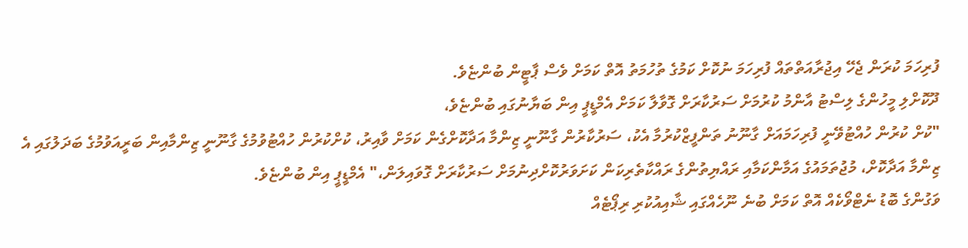ފުރިހަމަ ކުރަން ޖެހޭ އިޖުރާއަތްތައް ފުރިހަމަ ނުކޮށް ކަމުގެ ތުހުމަތު އޮތް ކަމަށް ވެސް ޕާޓީން ބުންޏެވެ.
ދޫކޮށްލި މީހުންގެ ލިސްޓު އާންމު ކުރުމަށް ސަރުކާރަށް ގޮވާލާ ކަމަށް އެމްޑީޕީ އިން ބަޔާނުގައި ބުންޏެވެ،
"ކުށް ކުރުން ހުއްޓުވޭނީ ފުރިހަމައަށް ގާނޫނު ތަންފީޒްކުރުމާ އެކު، ސަރުކާރުން ގާނޫނީ ޒިންމާ އަދާކޮށްގެން ކަމަށް ވާއިރު، ކުށްކުރުން ހުއްޓުވުމުގެ ގާނޫނީ ޒިންމާއިން ބަރީއަވުމުގެ ބަދަލުގައި އެ ޒިންމާ އަދާކޮށް، މުޖުތަމައުގެ އަމާންކަމާއި ރައްޔިތުންގެ ރައްކާތެރިކަން ކަށަވަރުކޮށްދިނުމަށް ސަރުކާރަށް ގޮވައިލަން،" އެމްޑީޕީ އިން ބުންޏެވެ.
ވަގުންގެ ބޮޑު ނެޓްވޯކެއް އޮތް ކަމަށް ބުނެ ނޫހެއްގައި ޝާއިއުކުރި ރިޕޯޓެއް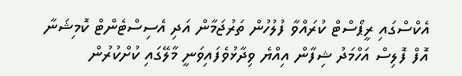އެކްސްގައި ރީޕޯސްޓް ކުރައްވާ ފުލުހުން ތަރުޖަމާން އަދި އެސިސްޓެންޓް ކޮމިޝަނާ އޮފް ފޮލިސް އަހްމަދު ޝިފާން އިއްޔެ ވިދާޅުވެފައިވަނީ މާލޭގައި ކުށްކުރުން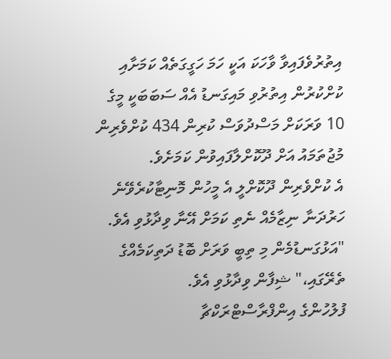އިތުރުވެފައިވާ ވާހަކަ އަކީ ހަމަ ހަގީގަތެއް ކަމަށާއި ކުށްކުރުން އިތުރުވި މައިގަނޑު އެއް ސަބަބަކީ މީގެ 10 ވަރަކަށް މަސްދުވަސް ކުރިން 434 ކުށްވެރިން މުޖުތަމައު އަށް ދޫކޮށްލާފައިވުން ކަމަށެވެ.
އެ ކުށްވެރިން ދޫކޮށްލީ އެ މީހުން މޮނިޓާކުރެވޭނެ ހަރުދަނާ ނިޒާމެއް ނެތި ކަމަށް އޭނާ ވިދާޅުވި އެވެ.
"އަޅުގަނޑުމެން މި ތިބީ ވަރަށް ބޮޑު ދަތިކަމެއްގެ ތެރޭގައި،" ޝިފާން ވިދާޅުވި އެވެ.
ފުލުހުންގެ އިންފްރާސްޓްރަކްޗާ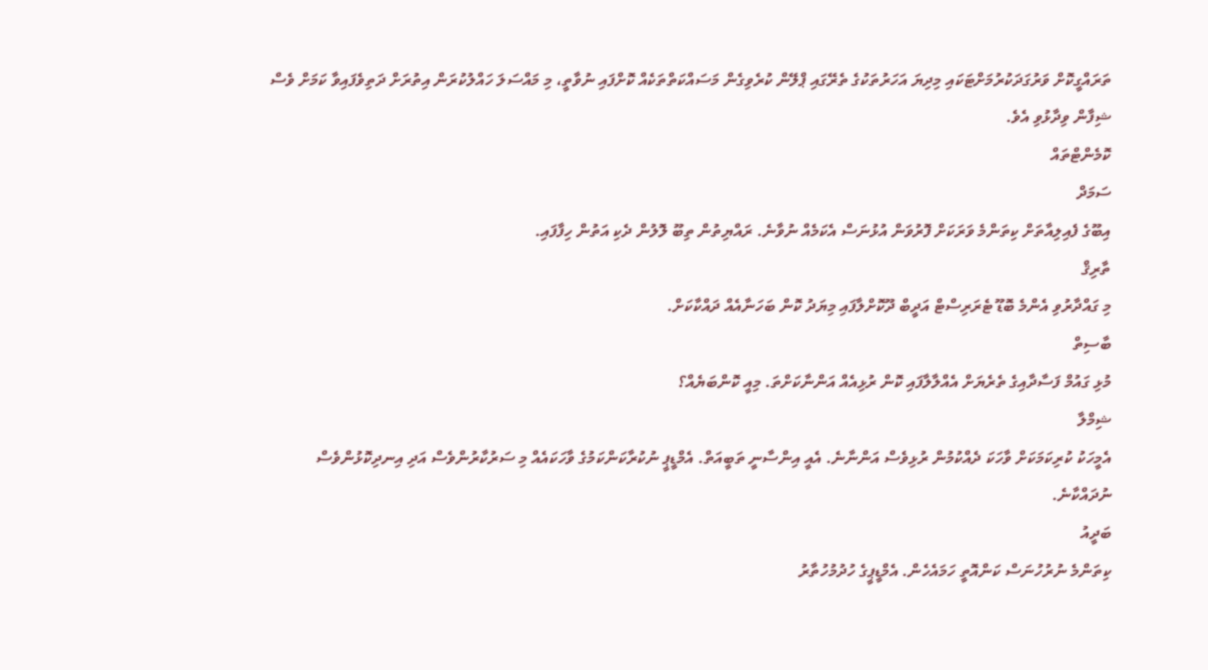ތަރައްގީކޮށް ވަރުގަދަކުރުމަށްޓަކައި މިދިޔަ އަހަރުތަކުގެ ތެރޭގައި ޕްލޭން ކުރެވިގެން މަސައްކަތްތަކެއް ކޮށްފައި ނުވާތީ، މި މައްސަލަ ހައްލުކުރަން އިތުރަށް ދަތިވެފައިވާ ކަމަށް ވެސް ޝިފާން ވިދާޅުވި އެވެ.
ކޮމެންޓްތައް
ސަމަދް
އިބޫގެ ފެއިލިއާތަށް ކިތަންމެ ވަރަކަށް ފޮރުވަން އުޅުނަސް އެކަމެއް ނުވާނެ. ރައްޔިތުން ތިބޫ ލޮލުން ދެކި އަތުން ހިފާފައި.
ތާރިޤް
މި ގައްދާރުވި އެންމެ ބޮޑޫ ޓެރަރިސްޓް އަދީބް ދޫކޮށްލާފައި މިޔަދު ކޮން ބަހަނާއެއް ދައްކާކަށް.
ބާސިތް
މުޅި ގައުމް ފަސާދާއިގެ ތެރެޔަށް އެއްލާލާފައި ކޮން ރުޅިއެއް އަންނާކަށްތަ. މިއީ ކޮންބަޔެއް؟
ޝިމްލާ
އެމީހަކު ކުރިކަމަކަށް ވާހަކަ ދެއްކުމުން ރުޅިވެސް އަންނާނެ. އެއީ އިންސާނީ ތަބީއަތް. އެމްޑީޕީ ނުކުރާކަންކަމުގެ ވާހަކައެއް މި ސަރުކާރުންވެސް އަދި އިނދިކޮޅުންވެސް ނުދައްކާނެ.
ބަދީއު
ކިތަންމެ ނުރުހުނަސް ކަންއޮތީ ހަމައެހެން. އެމްޑީޕީގެ ހުދުމުހުތާރު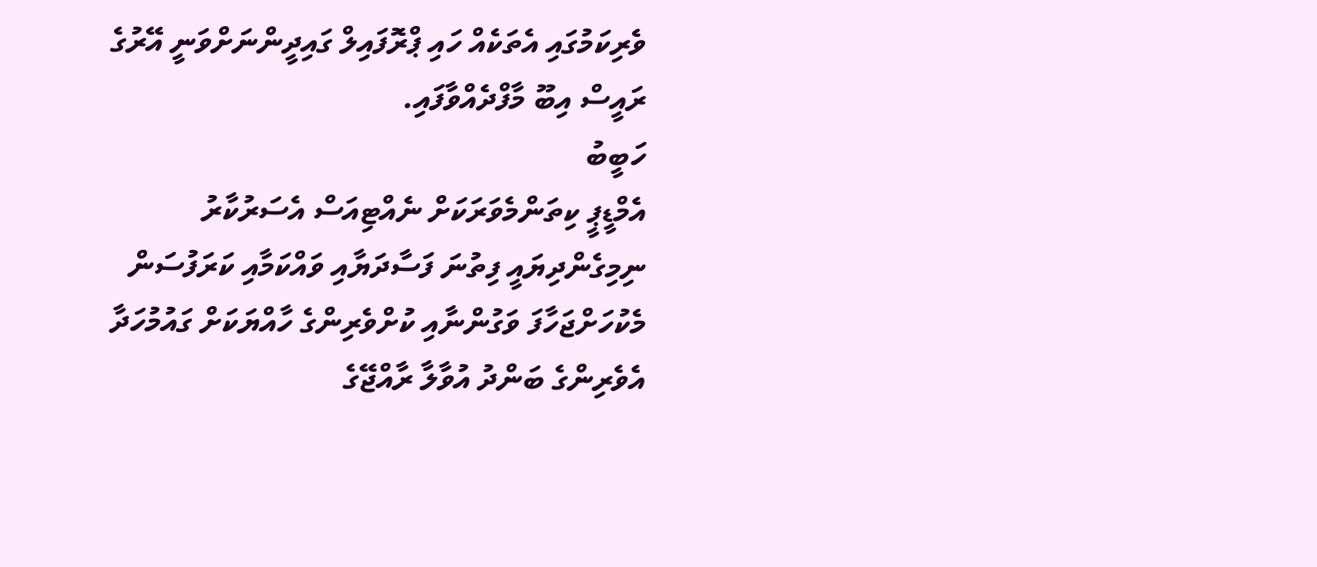ވެރިކަމުގައި އެތަކެއް ހައި ޕްރޮފައިލް ގައިދީންނަށްވަނީ އޭރުގެ ރައީސް އިބޫ މާފްދެއްވާފައި.
ހަބީބު
އެމްޑީޕީ ކިތަންމެވަރަކަށް ނެއްޓިއަސް އެސަރުކާރު ނިމިގެންދިޔައީ ފިތުނަ ފަސާދަޔާއި ވައްކަމާއި ކަރަފުސަން މެކުހަށްޖަހާފަ ވަގުންނާއި ކުށްވެރިންގެ ހާއްޔަކަށް ގައުމުހަދާ އެވެރިންގެ ބަންދު އުވާލާ ރާއްޖޭގެ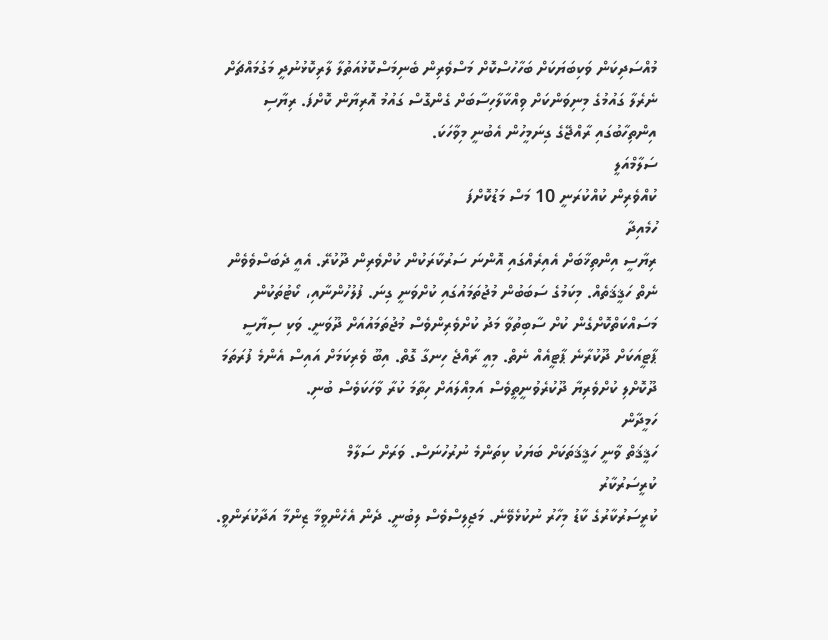މުއްސަދިކަން ވަކިބަޔަކަށް ބަހާހުސްކޮށް މަސްވެރިން ބެނިމަސްކޮޅުއަތުލާ ލާރިކޮޅުނުދީ މަގުމައްޗަށް ނެރެލާ ގައުމުގެ މިނިވަންކަށް ވިއްކާލާހިސާބަށް ގެންގޮސް ގައުމު އޮރިޔާން ކޮށްފަ. ރިޔާސި އިންތިހާބުގައި ރާއްޖޭގެ ގިނަމީހުން އެބުނީ މިވާހަކަ.
ސަލާމްއަލީ
ކުއްވެރިން ކުއްކުރަނީ 10 މަސް މަޑުކޮށްފަ
ހުމެއިދާ
ރިޔާސީ އިންތިޚާބަށް އެއިރެއްގައި އޮންނަ ސަރުކާރަކުން ކުށްވެރިން ދޫކުރޭ. އެއީ ދެބަސްވެވެން ނެތް ހަޤީޤަތެއް. މިކަމުގެ ސަބަބުން މުޖުތަމައުގައި ކުށްވަނީ ގިނަ. ފުލުހުންނާއި، ކޯޓުތަކުން މަސައްކަތްކޮށްގެން ކުށް ސާބިތުވާ މަދު ކުށްވެރިންވެސް މުޖުތަމައުއަށް ދޫވަނީ. ވަކި ސިޔާސީ ޕާޓީއަކަށް ދޫކުރާނެ ޕާޓީއެއް ނެތް. މިއީ ރާއްޖެ ހިނގާ ގޮތް. އިބޫ ވެރިކަމަށް އައިސް އެންމެ ފުރަތަމަ ދޫކޮށްލި ކުށްވެރިޔާ ދޫކުރެވުނީތީވެސް އަމިއްލައަށް ހިތާމަ ކުރާ ވާހަކަވެސް ބުނި.
ހަމީދާން
ހަޤީޤަތް ވާނީ ހަޤީޤަތަކަށް ބަޔަކު ކިތަންމެ ނުރުހުނަސް. ވަރަށް ސަލާމް
ކުރީސަރުކާރު
ކުރީސަރުކާރުގެ ކާޑު މިހާރު ނުކުޅެވޭނެ. މަޖިލިސްވެސް ލިބުނީ. ދެން އެހެންވީމާ ޒިންމާ އަދާކުރަންވީ.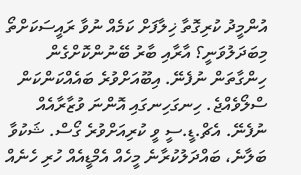އުންމީދު ކުރިގޮތާ ޚިލާފަށް ކަމެއް ނުވާ ރައީސަކަށްތޯ މިބަދަލުވަނީ؟ އާރާއި ބާރު ބޭނުންކޮށްގެން ހިންގާތަން ނުފެނޭ. އިބޫއަށްވުރެ ބައެއްކަންކަން ސްލޯވެއްޖެ. ހިނގަހިނގައި އޮންނަ ވުޒާރާއެއް ނުފެނޭ. އެޗް.ޑީ.ސީ ވީ ކުރިއަށްވުރެ ގޯސް. ޝަކުވާ ބަލާނެ، ބައްދަލުކުރާނެ މީހެއް އެމްޑީއެއް ހުރި ހެނެއް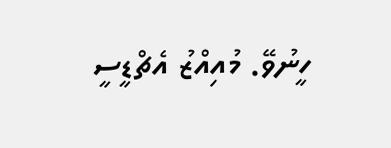ހީނުވޭ. މުއިއްޒު އެޗްޑީސީ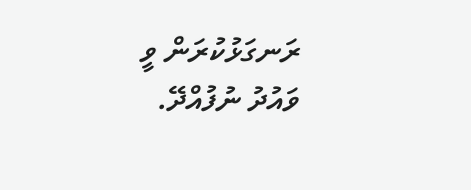ރަނގަޅުކުރަން ވީ ވައުދު ނުފުއްދޭ.